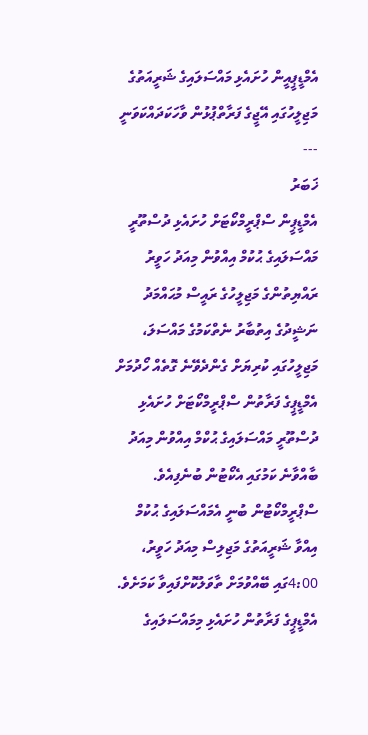އެމްޑީޕީއީން ހުށައެޅި މައްސަލައިގެ ޝަރީއަތުގެ މަޖިލީހުގައި އޭޖީގެ ފަރާތްޕުޅުން ވާހަކަދައްކަވަނީ ---
ޚަބަރު
އެމްޑީޕީން ސްޕްރީމްކޯޓަށް ހުށައެޅި ދުސްތޫރީ މައްސަލައިގެ ޙުކުމް އިއްވުން މިއަދު ހަވީރު
ރައްޔިތުންގެ މަޖިލީހުގެ ރައީސް މުޙައްމަދު ނަޝީދުގެ އިތުބާރު ނެތްކަމުގެ މައްސަލަ، މަޖިލީހުގައި ކުރިޔަށް ގެންދެވޭނެ ގޮތެއް ހޯދުމަށް އެމްޑީޕީގެ ފަރާތުން ސްޕްރީމްކޯޓަށް ހުށައެޅި ދުސްތޫރީ މައްސަލައިގެ ޙުކްމް އިއްވުން މިއަދު ބާއްވާނެ ކަމުގައި އެކޯޓުން ބުނެފިއެވެ.
ސްޕްރީމްކޯޓުން ބުނީ އެމައްސަލައިގެ ޙުކުމް އިއްވާ ޝަރީއަތުގެ މަޖިލިސް މިއަދު ހަވީރު، 4:00ގައި ބޭއްވުމަށް ތާވަލުކޮށްފައިވާ ކަމަށެވެ.
އެމްޑީޕީގެ ފަރާތުން ހުށައެޅި މިމައްސަލައިގެ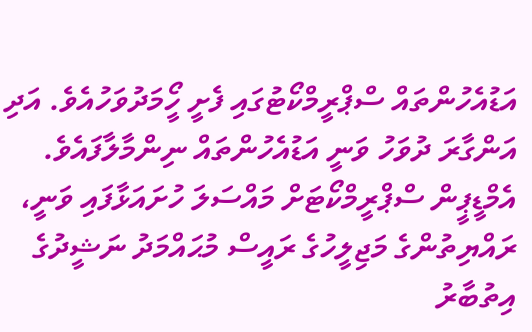އަޑުއެހުންތައް ސްޕްރީމްކޯޓުގައި ފެށީ ހޯީމަދުވަހުއެވެ. އަދި އަންގާރަ ދުވަހު ވަނީ އަޑުއެހުންތައް ނިންމާލާފައެވެ.
އެމްޑީޕީން ސްޕްރީމްކޯޓަށް މައްސަލަ ހުށައަޅާފައި ވަނީ، ރައްޔިތުންގެ މަޖިލީހުގެ ރައީސް މުޙައްމަދު ނަޝީދުގެ އިތުބާރު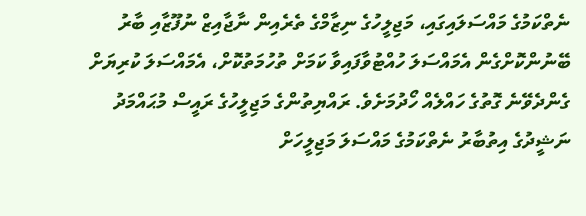ނެތްކަމުގެ މައްސަލައިގައި، މަޖިލީހުގެ ނިޒާމްގެ ތެރެއިން ނާޖާއިޒް ނުފޫޒާއި ބާރު ބޭނުންކޮށްގެން އެމައްސަލަ ހުއްޓުވާފައިވާ ކަމަށް ތުހުމަތުކޮށް، އެމައްސަލަ ކުރިޔަށް ގެންދެވޭނެ ގޮތުގެ ހައްލެއް ހޯދުމަށެވެ. ރައްޔިތުންގެ މަޖިލީހުގެ ރައީސް މުޙައްމަދު ނަޝީދުގެ އިތުބާރު ނެތްކަމުގެ މައްސަލަ މަޖިލީހަށް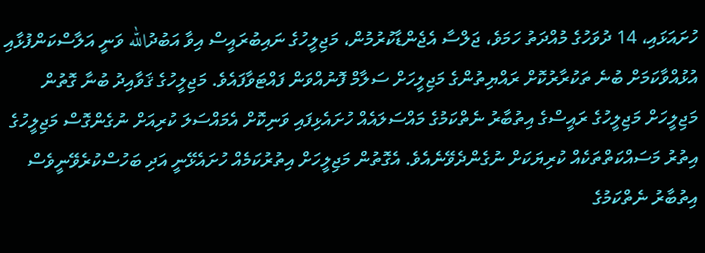ހުށައަޅައި، 14 ދުވަހުގެ މުއްދަތު ހަމަވެ، ޖަލްސާ އެޖެންޑާކުރުމުން، މަޖިލީހުގެ ނައިބުރައީސް އިވާ އަބުދުالله ވަނީ އަލާސްކަންފުޅާއި އުޅުއްވާކަމަށް ބުނެ ތަކުރާރުކޮށް ރައްޔިތުންގެ މަޖިލީހަށް ސަލާމް ފޮނުއްވަން ފައްޓަވާފައެވެ. މަޖިލީހުގެ ޤަވާއިދު ބުނާ ގޮތުން މަޖިލީހަށް މަޖިލީހުގެ ރައީސްގެ އިތުބާރު ނެތްކަމުގެ މައްސަލައެއް ހުށައެޅިފައި ވަނިކޮށް އެމައްސަލަ ކުރިއަށް ނުގެންގޮސް މަޖިލީހުގެ އިތުރު މަސައްކަތްތަކެއް ކުރިޔަކަށް ނުގެންދެވޭނެއެވެ. އެގޮތުން މަޖިލީހަށް އިތުރުކަމެއް ހުށައެޅޭނީ އަދި ބަހުސްކުރެވޭނީވެސް އިތުބާރު ނެތްކަމުގެ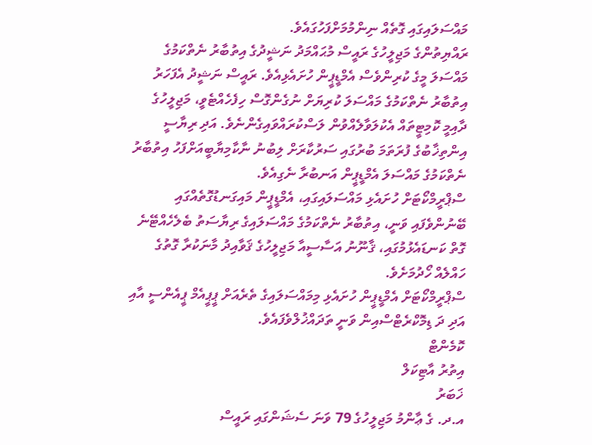މައްސަލައިގައި ގޮތެއް ނިންމުމަށްފަހުގައެވެ.
ރައްޔިތުންގެ މަޖިލީހުގެ ރައީސް މުޙައްމަދު ނަޝީދުގެ އިތުބާރު ނެތްކަމުގެ މައްސަލަ މީގެ ކުރިންވެސް އެމްޑީޕީން ހުށައެޅިއެވެ. ރައީސް ނަޝީދު އެފަހަރު އިތުބާރު ނެތްކަމުގެ މައްސަލަ ކުރިޔަށް ނުގެންގޮސް ހިފެހެއްޓެވީ، މަޖިލީހުގެ ދާއިމީ ކޮމިޓީތައް އެކުލަވާލެއްވުން ލަސްކުރައްވައިގެންނެވެ. އަދި ރިޔާސީ އިންތިޚާބުގެ ފުރަތަމަ ބުރުގައި ސަރުކާރަށް ލިބުނު ނާކާމިޔާބީއަށްފަހު އިތުބާރު ނެތްކަމުގެ މައްސަލަ އެމްޑީޕީން އަނބުރާ ނެގިއެވެ.
ސްޕްރީމްކޯޓަށް ހުށައެޅި މައްސަލައިގައި، އެމްޑީޕީން މައިގަނޑުގޮތެއްގައި ބޭނުންވެފައި ވަނީ، އިތުބާރު ނެތްކަމުގެ މައްސަލައިގެ ރިޔާސަތު ބެލެހެއްޓޭނެ ގޮތް ކަނޑައެޅުމުގައި، ޤާނޫނު އަސާސީއާ މަޖިލީހުގެ ޤަވާއިދު މާނަކުރާ ގޮތުގެ ހައްލެއް ހޯދުމަށެވެ.
ސްޕްރީމްކޯޓަށް އެމްޑީޕީން ހުށައެޅި މިމައްސަލައިގެ ތެރެއަށް ޕީޕީއެމް ޕީއެންސީ އާއި އަދި ދަ ޑިމޮކްރެޓްސްއިން ވަނީ ތަދައްޚުލްވެފައެވެ.
ކޮމެންޓް
އިތުރު އާޓިކަލް
ޚަބަރު
އ.ދ. ގެ ޢާންމު މަޖިލީހުގެ 79 ވަނަ ސެޝަންގައި ރައީސް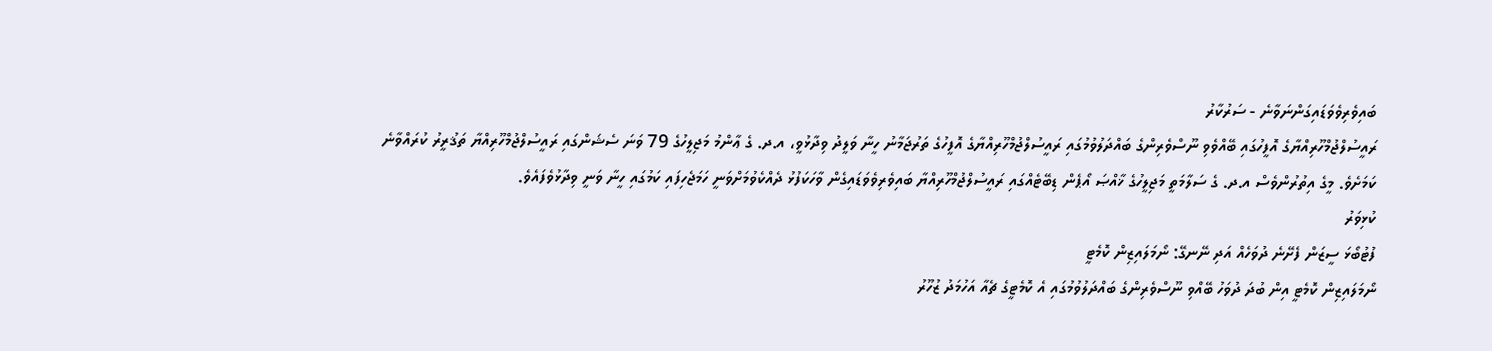ބައިވެރިވެވަޑައިގަންނަވާނެ - ސަރުކާރު
ރައީސުލްޖުމްހޫރިއްޔާގެ އޮފީހުގައި ބޭއްވެވި ނޫސްވެރިންގެ ބައްދަލުވުމުގައި ރައީސުލްޖުމްހޫރިއްޔާގެ އޮފީހުގެ ތަރުޖަމާނު ހީނާ ވަލީދު ވިދާޅުވީ، އ.ދ. ގެ ޢާންމު މަޖިލީހުގެ 79 ވަނަ ސެޝަންގައި ރައީސުލްޖުމްހޫރިއްޔާ ތަޤުރީރު ކުރައްވާނެ ކަމަށެވެ. މީގެ އިތުރުންވެސް އ.ދ. ގެ ސަލާމަތީ މަޖިލީހުގެ ޚާއްޞަ އޯޕެން ޑިބޭޓެއްގައި ރައީސުލްޖުމްހޫރިއްޔާ ބައިވެރިވެވަޑައިގެން ވާހަކަފުޅު ދެއްކެވުމަށްވަނީ ހަމަޖެހިފައި ކަމުގައި ހީނާ ވަނީ ވިދާޅުވެފައެވެ.
ކުޅިވަރު
ފުޓުބޯޅަ ސީޒަން ފެށޭނެ ދުވަހެއް އަދި ނޭނގޭ: ނޯމަލައިޒިން ކޮމެޓީ
ނޯމަލައިޒިން ކޮމެޓީ އިން ބުދަ ދުވަހު ބޭއްވި ނޫސްވެރިންގެ ބައްދަލުވުމުގައި އެ ކޮމެޓީގެ ޗެއާ އަހުމަދު ޒުހޫރު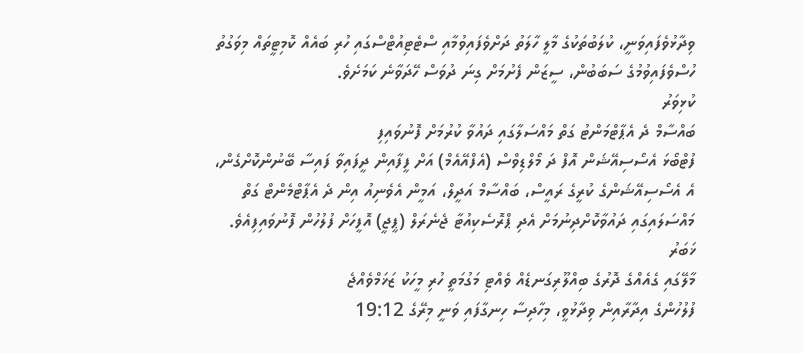ވިދާޅުވެފައިވަނީ، ކުލަބުތަކުގެ މާލީ ހާލަތު ދަށްވެފައިވުމާއި ސްޓެޓިއުޓްސްގައި ހުރި ބައެއް ކޮމިޓީތައް މިވަގުތު ހުސްވެފައިވުމުގެ ސަބަބުން، ސީޒަން ފެށުމަށް ގިނަ ދުވަސް ހޭދަވާނެ ކަމަށެވެ.
ކުޅިވަރު
ބައްސާމް ދެ އެޕާޓްމަންޓު ގަތް މައްސަލާގައި ދައުވާ ކުރުމަށް ފޮނުވައިފި
ފުޓްބޯޅަ އެސޯސިއޭޝަން އޮފް ދަ މޯލްޑިވްސް (އެފްއޭއެމް) އަށް ފީފާއިން ދީފައިވާ ފައިސާ ބޭނުންކޮށްގެން، އެ އެސޯސިއޭޝަންގެ ކުރީގެ ރައީސް، ބައްސާމް އަދީލް، އަމީން އެވެނިއު އިން ދެ އެޕާޓްމެންޓް ގަތް މައްސަލައިގައި ދައުވާކޮށްދިނުމަށް އެދި ޕްރޮސެކިއުޓާ ޖެނެރަލް (ޕީޖީ) އޮފީހަށް ފުލުހުން ފޮނުވައިފިއެވެ.
ޚަބަރު
މާލޭގައި ގެއެއްގެ ދޮރުގެ ބިއްލޫރިގަނޑެއް ވެއްޓި މަގުމަތީ ހުރި މީހަކު ޒަޚަމްވެއްޖެ
ފުލުހުންގެ އިދާރާއިން ވިދާޅުވީ، މިހާދިސާ ހިނގާފައި ވަނީ މިރޭގެ 19:12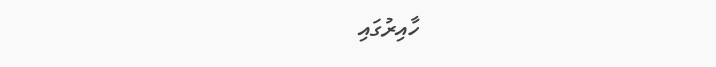ހާއިރުގައި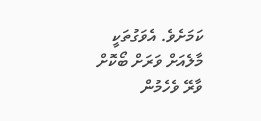ކަމަށެވެ. އެވަގުތަކީ މާލެއަށް ވަރަށް ބޯކޮށް ވާރޭ ވެހެމުން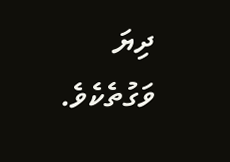ދިޔަ ވަގުތެކެވެ.